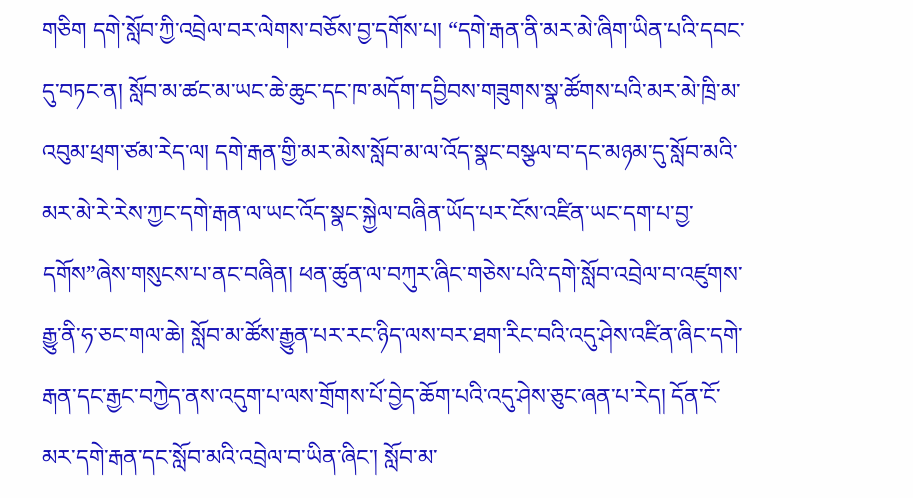གཅིག དགེ་སློབ་ཀྱི་འབྲེལ་བར་ལེགས་བཅོས་བྱ་དགོས་པ། “དགེ་རྒན་ནི་མར་མེ་ཞིག་ཡིན་པའི་དབང་དུ་བཏང་ན། སློབ་མ་ཚང་མ་ཡང་ཆེ་ཆུང་དང་ཁ་མདོག་དབྱིབས་གཟུགས་སྣ་ཚོགས་པའི་མར་མེ་ཁྲི་མ་འབུམ་ཕྲག་ཙམ་རེད་ལ། དགེ་རྒན་གྱི་མར་མེས་སློབ་མ་ལ་འོད་སྣང་བསྩལ་བ་དང་མཉམ་དུ་སློབ་མའི་མར་མེ་རེ་རེས་ཀྱང་དགེ་རྒན་ལ་ཡང་འོད་སྣང་སྐྱེལ་བཞིན་ཡོད་པར་ངོས་འཛིན་ཡང་དག་པ་བྱ་དགོས”ཞེས་གསུངས་པ་ནང་བཞིན། ཕན་ཚུན་ལ་བཀུར་ཞིང་གཅེས་པའི་དགེ་སློབ་འབྲེལ་བ་འཛུགས་རྒྱུ་ནི་ཧ་ཅང་གལ་ཆེ། སློབ་མ་ཚོས་རྒྱུན་པར་རང་ཉིད་ལས་བར་ཐག་རིང་བའི་འདུ་ཤེས་འཛིན་ཞིང་དགེ་རྒན་དང་རྒྱང་བཀྱེད་ནས་འདུག་པ་ལས་གྲོགས་པོ་བྱེད་ཆོག་པའི་འདུ་ཤེས་ཅུང་ཞན་པ་རེད། དོན་ངོ་མར་དགེ་རྒན་དང་སློབ་མའི་འབྲེལ་བ་ཡིན་ཞིང་། སློབ་མ་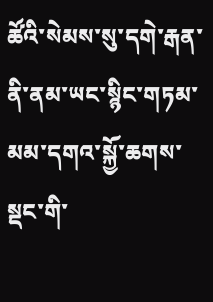ཚོའི་སེམས་སུ་དགེ་རྒན་ནི་ནམ་ཡང་སྙིང་གཏམ་མམ་དགའ་སྐྱོ་ཆགས་སྡང་གི་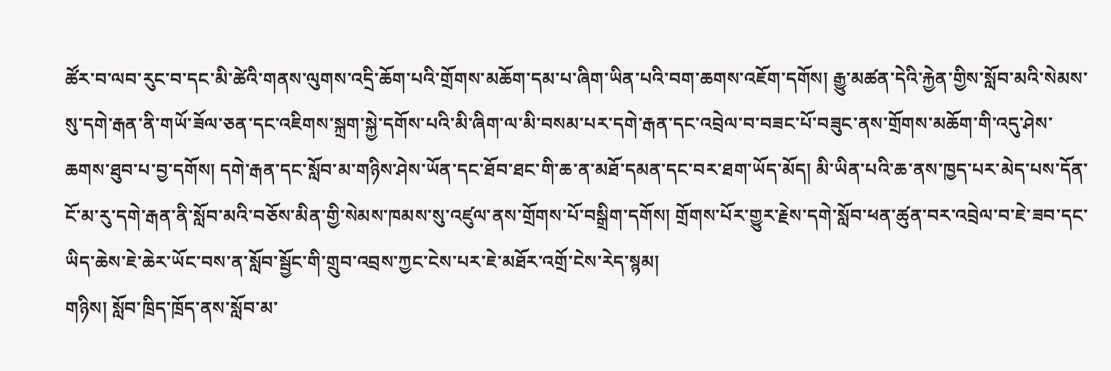ཚོར་བ་ལབ་རུང་བ་དང་མི་ཚེའི་གནས་ལུགས་འདྲི་ཆོག་པའི་གྲོགས་མཆོག་དམ་པ་ཞིག་ཡིན་པའི་བག་ཆགས་འཇོག་དགོས། རྒྱུ་མཚན་དེའི་རྐྱེན་གྱིས་སློབ་མའི་སེམས་སུ་དགེ་རྒན་ནི་གཡོ་ཟོལ་ཅན་དང་འཇིགས་སྐྲག་སྐྱེ་དགོས་པའི་མི་ཞིག་ལ་མི་བསམ་པར་དགེ་རྒན་དང་འབྲེལ་བ་བཟང་པོ་བཟུང་ནས་གྲོགས་མཆོག་གི་འདུ་ཤེས་ཆགས་ཐུབ་པ་བྱ་དགོས། དགེ་རྒན་དང་སློབ་མ་གཉིས་ཤེས་ཡོན་དང་ཐོབ་ཐང་གི་ཆ་ན་མཐོ་དམན་དང་བར་ཐག་ཡོད་མོད། མི་ཡིན་པའི་ཆ་ནས་ཁྱད་པར་མེད་པས་དོན་ངོ་མ་རུ་དགེ་རྒན་ནི་སློབ་མའི་བཅོས་མིན་གྱི་སེམས་ཁམས་སུ་འཛུལ་ནས་གྲོགས་པོ་བསྒྲིག་དགོས། གྲོགས་པོར་གྱུར་རྗེས་དགེ་སློབ་ཕན་ཚུན་བར་འབྲེལ་བ་ཇེ་ཟབ་དང་ཡིད་ཆེས་ཇེ་ཆེར་ཡོང་བས་ན་སློབ་སྦྱོང་གི་གྲུབ་འབྲས་ཀྱང་ངེས་པར་ཇེ་མཐོར་འགྲོ་ངེས་རེད་སྙམ།
གཉིས། སློབ་ཁྲིད་ཁྲོད་ནས་སློབ་མ་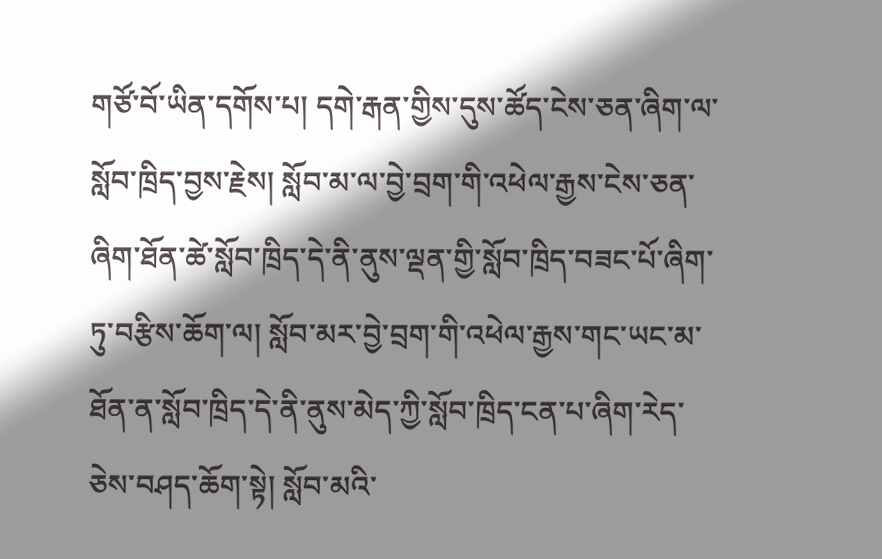གཙོ་བོ་ཡིན་དགོས་པ། དགེ་རྒན་གྱིས་དུས་ཚོད་ངེས་ཅན་ཞིག་ལ་སློབ་ཁྲིད་བྱས་རྗེས། སློབ་མ་ལ་བྱེ་བྲག་གི་འཕེལ་རྒྱས་ངེས་ཅན་ཞིག་ཐོན་ཚེ་སློབ་ཁྲིད་དེ་ནི་ནུས་ལྡན་གྱི་སློབ་ཁྲིད་བཟང་པོ་ཞིག་ཏུ་བརྩིས་ཆོག་ལ། སློབ་མར་བྱེ་བྲག་གི་འཕེལ་རྒྱས་གང་ཡང་མ་ཐོན་ན་སློབ་ཁྲིད་དེ་ནི་ནུས་མེད་ཀྱི་སློབ་ཁྲིད་ངན་པ་ཞིག་རེད་ཅེས་བཤད་ཆོག་སྟེ། སློབ་མའི་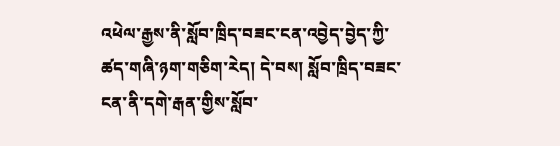འཕེལ་རྒྱས་ནི་སློབ་ཁྲིད་བཟང་ངན་འབྱེད་བྱེད་ཀྱི་ཚད་གཞི་ཉག་གཅིག་རེད། དེ་བས། སློབ་ཁྲིད་བཟང་ངན་ནི་དགེ་རྒན་གྱིས་སློབ་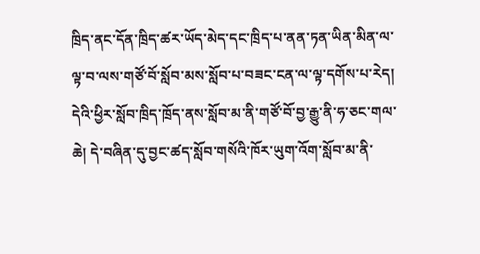ཁྲིད་ནང་དོན་ཁྲིད་ཚར་ཡོད་མེད་དང་ཁྲིད་པ་ནན་ཏན་ཡིན་མིན་ལ་ལྟ་བ་ལས་གཙོ་བོ་སློབ་མས་སློབ་པ་བཟང་ངན་ལ་ལྟ་དགོས་པ་རེད། དེའི་ཕྱིར་སློབ་ཁྲིད་ཁྲོད་ནས་སློབ་མ་ནི་གཙོ་བོ་བྱ་རྒྱུ་ནི་ཧ་ཅང་གལ་ཆེ། དེ་བཞིན་དུ་བྱང་ཚད་སློབ་གསོའི་ཁོར་ཡུག་འོག་སློབ་མ་ནི་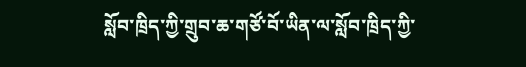སློབ་ཁྲིད་ཀྱི་གྲུབ་ཆ་གཙོ་བོ་ཡིན་ལ་སློབ་ཁྲིད་ཀྱི་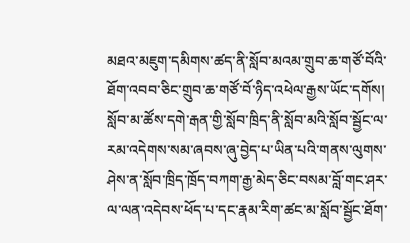མཐའ་མཇུག་དམིགས་ཚད་ནི་སློབ་མའམ་གྲུབ་ཆ་གཙོ་བོའི་ཐོག་འབབ་ཅིང་གྲུབ་ཆ་གཙོ་བོ་ཉིད་འཕེལ་རྒྱས་ཡོང་དགོས། སློབ་མ་ཚོས་དགེ་རྒན་གྱི་སློབ་ཁྲིད་ནི་སློབ་མའི་སློབ་སྦྱོང་ལ་རམ་འདེགས་སམ་ཞབས་ཞུ་བྱེད་པ་ཡིན་པའི་གནས་ལུགས་ཤེས་ན་སློབ་ཁྲིད་ཁྲོད་བཀག་རྒྱ་མེད་ཅིང་བསམ་བློ་གང་ཤར་ལ་ལན་འདེབས་ཕོད་པ་དང་རྣམ་རིག་ཚང་མ་སློབ་སྦྱོང་ཐོག་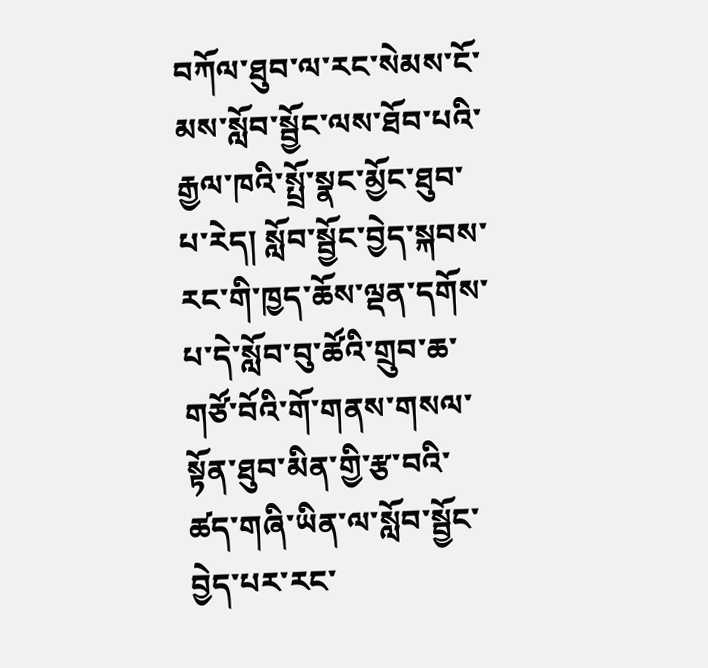བཀོལ་ཐུབ་ལ་རང་སེམས་ངོ་མས་སློབ་སྦྱོང་ལས་ཐོབ་པའི་རྒྱལ་ཁའི་སྤྲོ་སྣང་མྱོང་ཐུབ་པ་རེད། སློབ་སྦྱོང་བྱེད་སྐབས་རང་གི་ཁྱད་ཆོས་ལྡན་དགོས་པ་དེ་སློབ་བུ་ཚོའི་གྲུབ་ཆ་གཙོ་བོའི་གོ་གནས་གསལ་སྟོན་ཐུབ་མིན་གྱི་རྩ་བའི་ཚད་གཞི་ཡིན་ལ་སློབ་སྦྱོང་བྱེད་པར་རང་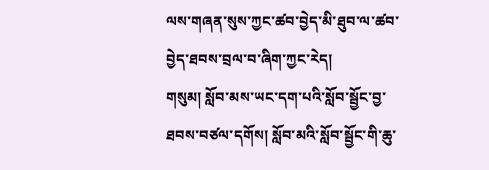ལས་གཞན་སུས་ཀྱང་ཚབ་བྱེད་མི་ཐུབ་ལ་ཚབ་བྱེད་ཐབས་བྲལ་བ་ཞིག་ཀྱང་རེད།
གསུམ། སློབ་མས་ཡང་དག་པའི་སློབ་སྦྱོང་བྱ་ཐབས་བཙལ་དགོས། སློབ་མའི་སློབ་སྦྱོང་གི་ཆུ་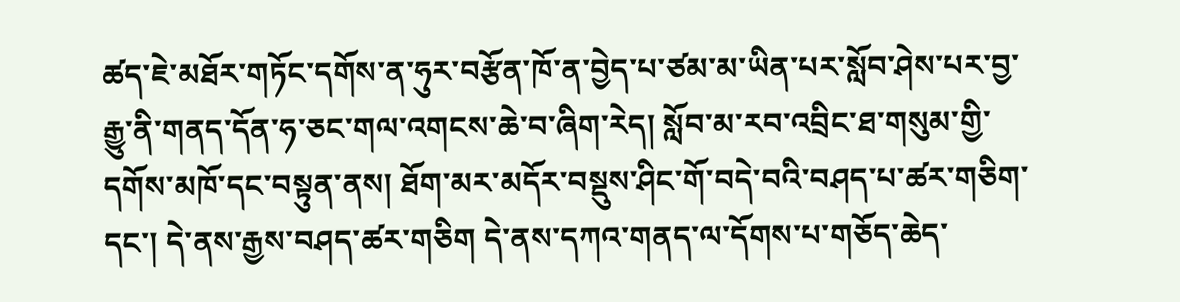ཚད་ཇེ་མཐོར་གཏོང་དགོས་ན་ཧུར་བརྩོན་ཁོ་ན་བྱེད་པ་ཙམ་མ་ཡིན་པར་སློབ་ཤེས་པར་བྱ་རྒྱུ་ནི་གནད་དོན་ཧ་ཅང་གལ་འགངས་ཆེ་བ་ཞིག་རེད། སློབ་མ་རབ་འབྲིང་ཐ་གསུམ་གྱི་དགོས་མཁོ་དང་བསྟུན་ནས། ཐོག་མར་མདོར་བསྡུས་ཤིང་གོ་བདེ་བའི་བཤད་པ་ཚར་གཅིག་དང་། དེ་ནས་རྒྱས་བཤད་ཚར་གཅིག དེ་ནས་དཀའ་གནད་ལ་དོགས་པ་གཅོད་ཆེད་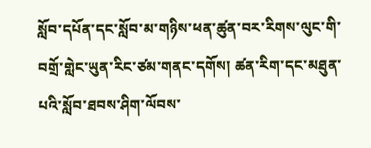སློབ་དཔོན་དང་སློབ་མ་གཉིས་ཕན་ཚུན་བར་རིགས་ལུང་གི་བགྲོ་གླེང་ཡུན་རིང་ཙམ་གནང་དགོས། ཚན་རིག་དང་མཐུན་པའི་སློབ་ཐབས་ཤིག་ལོབས་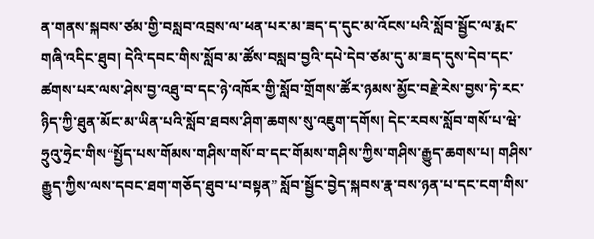ན་གནས་སྐབས་ཙམ་གྱི་བསླབ་འབྲས་ལ་ཕན་པར་མ་ཟད་ད་དུང་མ་འོངས་པའི་སློབ་སྦྱོང་ལ་རྨང་གཞི་འདིང་ཐུབ། དེའི་དབང་གིས་སློབ་མ་ཚོས་བསླབ་བྱའི་དཔེ་དེབ་ཙམ་དུ་མ་ཟད་དུས་དེབ་དང་ཚགས་པར་ལས་ཤེས་བྱ་འཐུ་བ་དང་ཉེ་འཁོར་གྱི་སློབ་གྲོགས་ཚོར་ཉམས་མྱོང་བརྗེ་རེས་བྱས་ཏེ་རང་ཉིད་ཀྱི་ཐུན་མོང་མ་ཡིན་པའི་སློབ་ཐབས་ཤིག་ཆགས་སུ་འཇུག་དགོས། དེང་རབས་སློབ་གསོ་པ་ཝེ་ཧྲུའུ་ཧྲེང་གིས“སྤྱོད་པས་གོམས་གཤིས་གསོ་བ་དང་གོམས་གཤིས་ཀྱིས་གཤིས་རྒྱུད་ཆགས་པ། གཤིས་རྒྱུད་ཀྱིས་ལས་དབང་ཐག་གཅོད་ཐུབ་པ་བསྟན” སློབ་སྦྱོང་བྱེད་སྐབས་རྣ་བས་ཉན་པ་དང་ངག་གིས་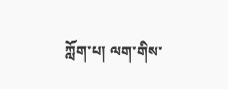ཀློག་པ། ལག་གིས་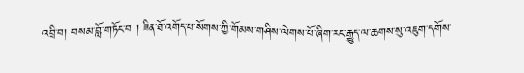འབྲི་བ། བསམ་བློ་གཏོང་བ ། ཟིན་ཐོ་འགོད་པ་སོགས་ཀྱི་གོམས་གཤིས་ལེགས་པོ་ཞིག་རང་རྒྱུད་ལ་ཆགས་སུ་འཇུག་དགོས་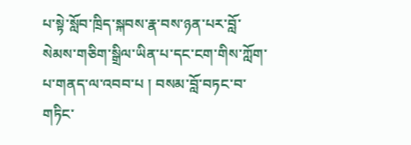པ་སྟེ་སློབ་ཁྲིད་སྐབས་རྣ་བས་ཉན་པར་བློ་སེམས་གཅིག་སྒྲིལ་ཡིན་པ་དང་ངག་གིས་ཀློག་པ་གནད་ལ་འབབ་པ ། བསམ་བློ་བཏང་བ་གཏིང་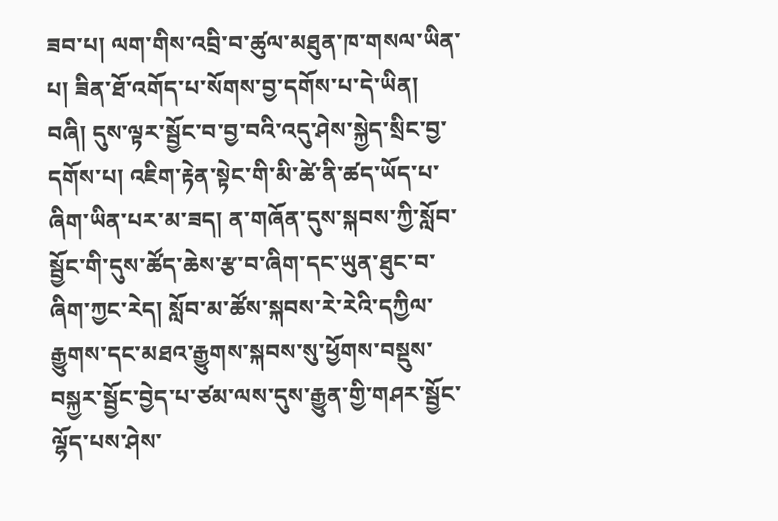ཟབ་པ། ལག་གིས་འབྲི་བ་ཚུལ་མཐུན་ཁ་གསལ་ཡིན་པ། ཟིན་ཐོ་འགོད་པ་སོགས་བྱ་དགོས་པ་དེ་ཡིན།
བཞི། དུས་ལྟར་སྦྱོང་བ་བྱ་བའི་འདུ་ཤེས་སྐྱེད་སྲིང་བྱ་དགོས་པ། འཇིག་རྟེན་སྟེང་གི་མི་ཚེ་ནི་ཚད་ཡོད་པ་ཞིག་ཡིན་པར་མ་ཟད། ན་གཞོན་དུས་སྐབས་ཀྱི་སློབ་སྦྱོང་གི་དུས་ཚོད་ཆེས་རྩ་བ་ཞིག་དང་ཡུན་ཐུང་བ་ཞིག་ཀྱང་རེད། སློབ་མ་ཚོས་སྐབས་རེ་རེའི་དཀྱིལ་རྒྱུགས་དང་མཐའ་རྒྱུགས་སྐབས་སུ་ཕྱོགས་བསྡུས་བསྐྱར་སྦྱོང་བྱེད་པ་ཙམ་ལས་དུས་རྒྱུན་གྱི་གཤར་སྦྱོང་ལྷོད་པས་ཤེས་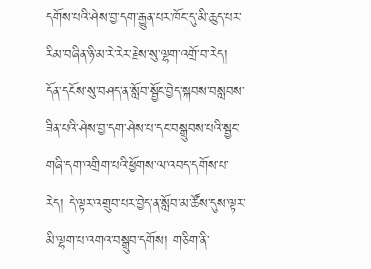དགོས་པའི་ཤེས་བྱ་དག་རྒྱུན་པར་ཁོང་དུ་མི་ཆུད་པར་རིམ་བཞིན་ཉི་མ་རེ་རེར་རྗེས་སུ་ལྷག་འགྲོ་བ་རེད། དོན་དངོས་སུ་བཤད་ན་སློབ་སྦྱོང་བྱེད་སྐབས་བསླབས་ཟིན་པའི་ཤེས་བྱ་དག་ཤེས་པ་དང་བསྒྲུབས་པའི་སྦྱང་གཞི་དག་འགྲིག་པའི་ཕྱོགས་ལ་འབད་དགོས་པ་རེད། དེ་ལྟར་འགྲུབ་པར་བྱེད་ན་སློབ་མ་ཚོས་དུས་ལྟར་མི་ལྷག་པ་འགའ་བསྒྲུབ་དགོས། གཅིག་ནི་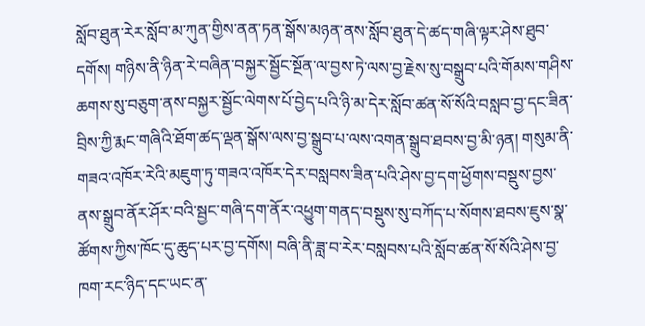སློབ་ཐུན་རེར་སློབ་མ་ཀུན་གྱིས་ནན་ཏན་སྒོས་མཉན་ནས་སློབ་ཐུན་དེ་ཚད་གཞི་ལྟར་ཤེས་ཐུབ་དགོས། གཉིས་ནི་ཉིན་རེ་བཞིན་བསྐྱར་སྦྱོང་སྔོན་ལ་བྱས་ཏེ་ལས་བྱ་རྗེས་སུ་བསྒྲུབ་པའི་གོམས་གཤིས་ཆགས་སུ་བཅུག་ནས་བསྐྱར་སྦྱོང་ལེགས་པོ་བྱེད་པའི་ཉི་མ་དེར་སློབ་ཚན་སོ་སོའི་བསླབ་བྱ་དང་ཟིན་བྲིས་ཀྱི་རྨང་གཞིའི་ཐོག་ཚད་ལྡན་སྒོས་ལས་བྱ་སྒྲུབ་པ་ལས་འགན་སྒྲུབ་ཐབས་བྱ་མི་ཉན། གསུམ་ནི་གཟའ་འཁོར་རེའི་མཇུག་ཏུ་གཟའ་འཁོར་དེར་བསླབས་ཟིན་པའི་ཤེས་བྱ་དག་ཕྱོགས་བསྡུས་བྱས་ནས་སྒྲུབ་ནོར་ཤོར་བའི་སྦྱང་གཞི་དག་ནོར་འཕྱུག་གནད་བསྡུས་སུ་བཀོད་པ་སོགས་ཐབས་ཇུས་སྣ་ཚོགས་ཀྱིས་ཁོང་དུ་ཆུད་པར་བྱ་དགོས། བཞི་ནི་ཟླ་བ་རེར་བསླབས་པའི་སློབ་ཚན་སོ་སོའི་ཤེས་བྱ་ཁག་རང་ཉིད་དང་ཡང་ན་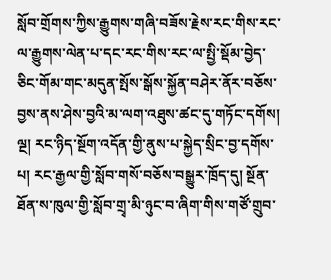སློབ་གྲོགས་ཀྱིས་རྒྱུགས་གཞི་བཟོས་རྗེས་རང་གིས་རང་ལ་རྒྱུགས་ལེན་པ་དང་རང་གིས་རང་ལ་སྤྱི་སྡོམ་བྱེད་ཅིང་གོམ་གང་མདུན་སྤོས་སྒོས་སྐྱོན་བཤེར་ནོར་བཅོས་བྱས་ནས་ཤེས་བྱའི་མ་ལག་འཐུས་ཚང་དུ་གཏོང་དགོས།
ལྔ། རང་ཉིད་སྔོག་འདོན་གྱི་ནུས་པ་སྐྱེད་སྲིང་བྱ་དགོས་པ། རང་རྒྱལ་གྱི་སློབ་གསོ་བཅོས་བསྒྱུར་ཁྲོད་དུ། སྔོན་ཐོན་ས་ཁུལ་གྱི་སློབ་གྲྭ་མི་ཉུང་བ་ཞིག་གིས་གཙོ་གྲུབ་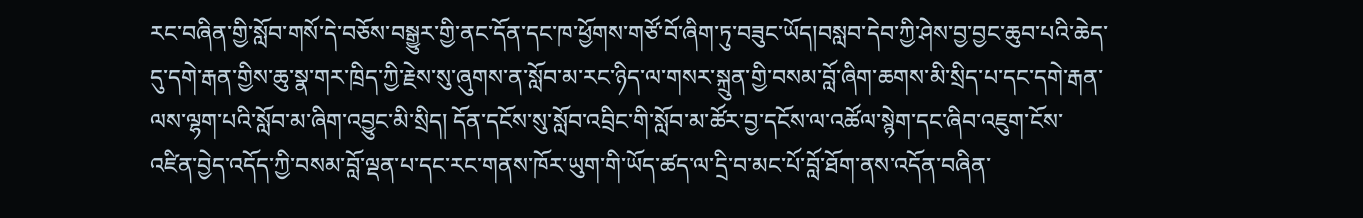རང་བཞིན་གྱི་སློབ་གསོ་དེ་བཅོས་བསྒྱུར་གྱི་ནང་དོན་དང་ཁ་ཕྱོགས་གཙོ་བོ་ཞིག་ཏུ་བཟུང་ཡོད།བསླབ་དེབ་ཀྱི་ཤེས་བྱ་བྱང་ཆུབ་པའི་ཆེད་དུ་དགེ་རྒན་གྱིས་ཆུ་སྣ་གར་ཁྲིད་ཀྱི་རྗེས་སུ་ཞུགས་ན་སློབ་མ་རང་ཉིད་ལ་གསར་སྐྲུན་གྱི་བསམ་བློ་ཞིག་ཆགས་མི་སྲིད་པ་དང་དགེ་རྒན་ལས་ལྷག་པའི་སློབ་མ་ཞིག་འབྱུང་མི་སྲིད། དོན་དངོས་སུ་སློབ་འབྲིང་གི་སློབ་མ་ཚོར་བྱ་དངོས་ལ་འཚོལ་སྙེག་དང་ཞིབ་འཇུག་ངོས་འཛིན་བྱེད་འདོད་ཀྱི་བསམ་བློ་ལྡན་པ་དང་རང་གནས་ཁོར་ཡུག་གི་ཡོད་ཚད་ལ་དྲི་བ་མང་པོ་བློ་ཐོག་ནས་འདོན་བཞིན་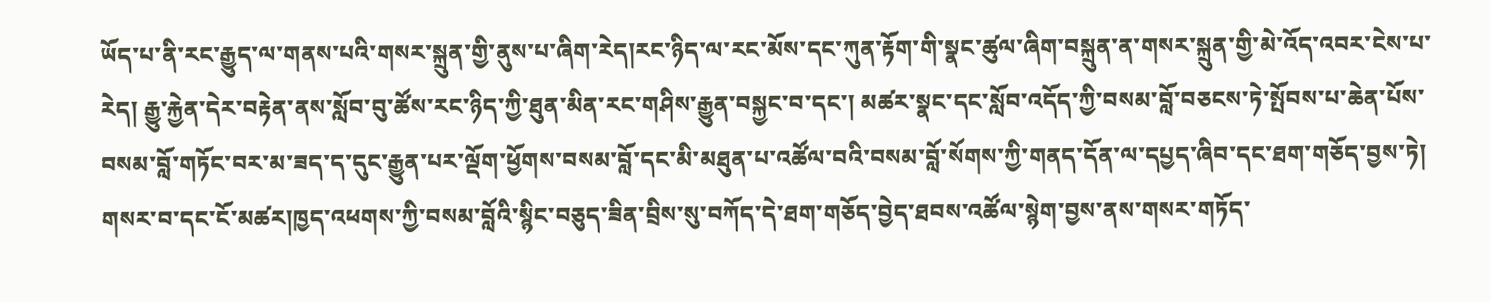ཡོད་པ་ནི་རང་རྒྱུད་ལ་གནས་པའི་གསར་སྐྲུན་གྱི་ནུས་པ་ཞིག་རེད།རང་ཉིད་ལ་རང་མོས་དང་ཀུན་རྟོག་གི་སྣང་ཚུལ་ཞིག་བསྐྲུན་ན་གསར་སྐྲུན་གྱི་མེ་འོད་འབར་ངེས་པ་རེད། རྒྱུ་རྐྱེན་དེར་བརྟེན་ནས་སློབ་བུ་ཚོས་རང་ཉིད་ཀྱི་ཐུན་མིན་རང་གཤིས་རྒྱུན་བསྐྱང་བ་དང་། མཚར་སྣང་དང་སློབ་འདོད་ཀྱི་བསམ་བློ་བཅངས་ཏེ་སྤོབས་པ་ཆེན་པོས་བསམ་བློ་གཏོང་བར་མ་ཟད་ད་དུང་རྒྱུན་པར་ལྡོག་ཕྱོགས་བསམ་བློ་དང་མི་མཐུན་པ་འཚོལ་བའི་བསམ་བློ་སོགས་ཀྱི་གནད་དོན་ལ་དཔྱད་ཞིབ་དང་ཐག་གཅོད་བྱས་ཏེ། གསར་བ་དང་ངོ་མཚར།ཁྱད་འཕགས་ཀྱི་བསམ་བློའི་སྙིང་བཅུད་ཟིན་བྲིས་སུ་བཀོད་དེ་ཐག་གཅོད་བྱེད་ཐབས་འཚོལ་སྙེག་བྱས་ནས་གསར་གཏོད་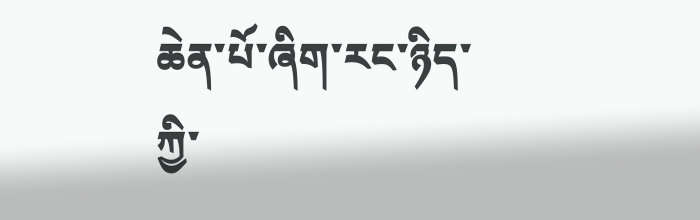ཆེན་པོ་ཞིག་རང་ཉིད་ཀྱི་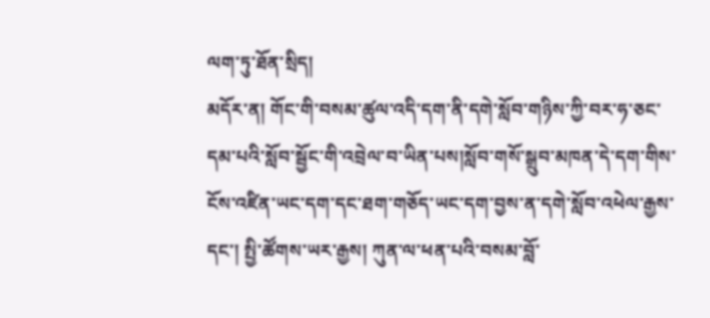ལག་ཏུ་ཐོན་སྲིད།
མདོར་ན། གོང་གི་བསམ་ཚུལ་འདི་དག་ནི་དགེ་སློབ་གཉིས་ཀྱི་བར་ཧ་ཅང་དམ་པའི་སློབ་སྦྱོང་གི་འབྲེལ་བ་ཡིན་པས།སློབ་གསོ་སྒྲུབ་མཁན་དེ་དག་གིས་ངོས་འཛིན་ཡང་དག་དང་ཐག་གཅོད་ཡང་དག་བྱས་ན་དགེ་སློབ་འཕེལ་རྒྱས་དང་། སྤྱི་ཚོགས་ཡར་རྒྱས། ཀུན་ལ་ཕན་པའི་བསམ་བློ་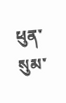ཕུན་སུམ་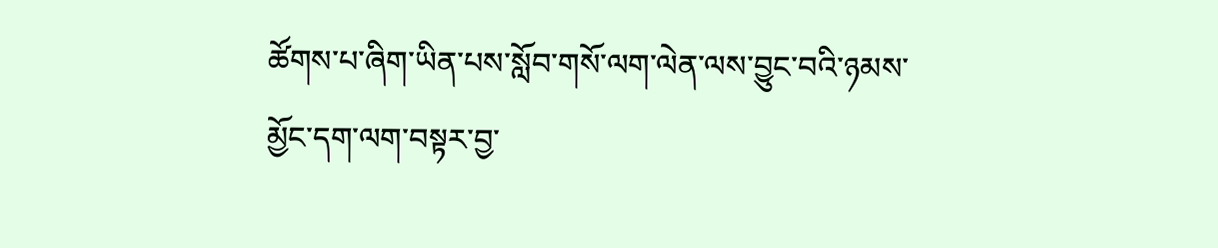ཚོགས་པ་ཞིག་ཡིན་པས་སློབ་གསོ་ལག་ལེན་ལས་བྱུང་བའི་ཉམས་མྱོང་དག་ལག་བསྟར་བྱ་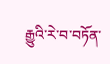རྒྱུའི་རེ་བ་བཏོན་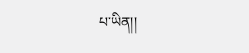པ་ཡིན།།